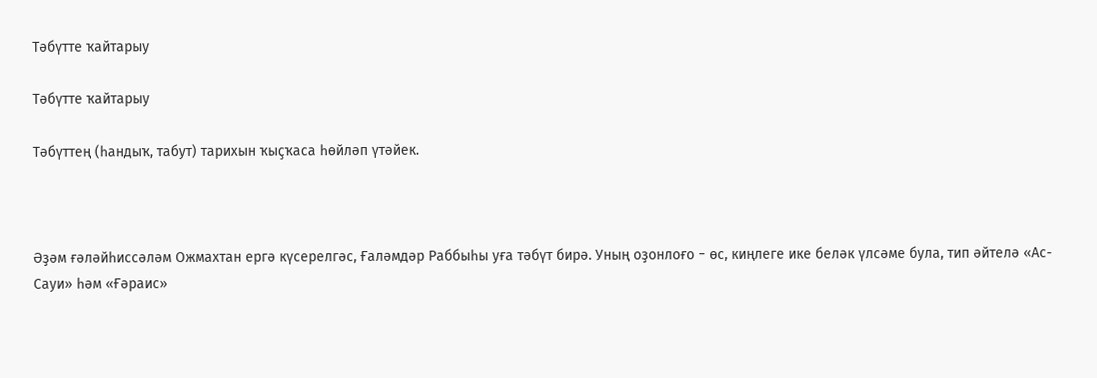Тәбүтте ҡайтарыу

Тәбүтте ҡайтарыу

Тәбүттең (һандыҡ, табут) тарихын ҡыҫҡаса һөйләп үтәйек.



Әҙәм ғәләйһиссәләм Ожмахтан ергә күсерелгәс, Ғаләмдәр Раббыһы уға тәбүт бирә. Уның оҙонлоғо − өс, киңлеге ике беләк үлсәме була, тип әйтелә «Ас-Сауи» һәм «Ғәраис»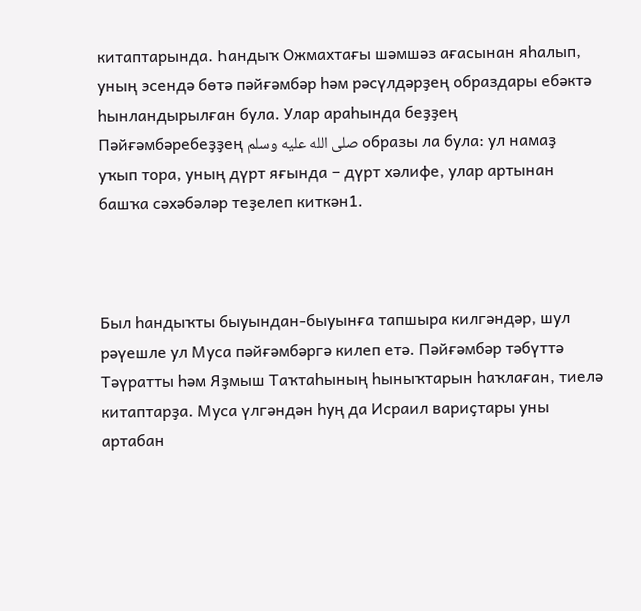китаптарында. Һандыҡ Ожмахтағы шәмшәз ағасынан яһалып, уның эсендә бөтә пәйғәмбәр һәм рәсүлдәрҙең образдары ебәктә һынландырылған була. Улар араһында беҙҙең Пәйғәмбәребеҙҙең صلى الله عليه وسلم образы ла була: ул намаҙ уҡып тора, уның дүрт яғында − дүрт хәлифе, улар артынан башҡа сәхәбәләр теҙелеп киткән1.



Был һандыҡты быуындан-быуынға тапшыра килгәндәр, шул рәүешле ул Муса пәйғәмбәргә килеп етә. Пәйғәмбәр тәбүттә Тәүратты һәм Яҙмыш Таҡтаһының һыныҡтарын һаҡлаған, тиелә китаптарҙа. Муса үлгәндән һуң да Исраил вариҫтары уны артабан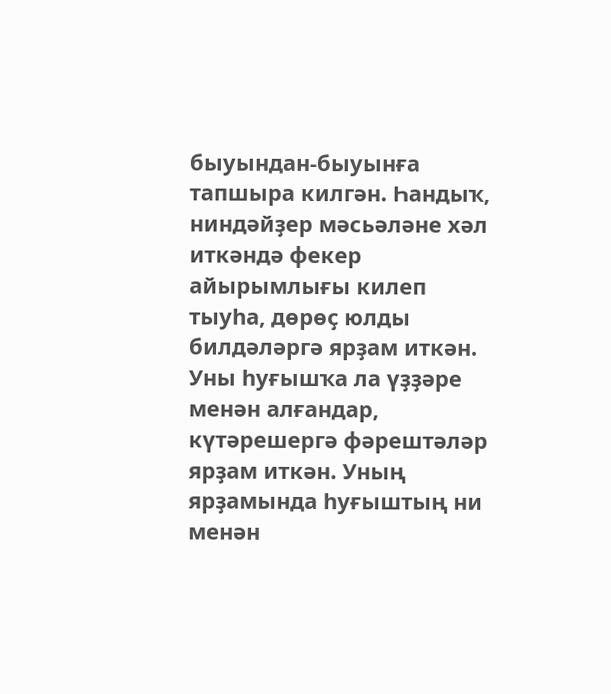быуындан-быуынға тапшыра килгән. Һандыҡ, ниндәйҙер мәсьәләне хәл иткәндә фекер айырымлығы килеп тыуһа, дөрөҫ юлды билдәләргә ярҙам иткән. Уны һуғышҡа ла үҙҙәре менән алғандар, күтәрешергә фәрештәләр ярҙам иткән. Уның ярҙамында һуғыштың ни менән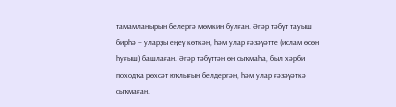тамамланырын белергә мөмкин булған. Әгәр тәбүт тауыш бирһә − уларҙы еңеү көткән, һәм улар ғәзәүәтте (ислам өсөн һуғыш) башлаған. Әгәр тәбүттән өн сыҡмаһа, был хәрби походҡа рөхсәт юҡлығын белдергән, һәм улар ғәзәүәткә сыҡмаған.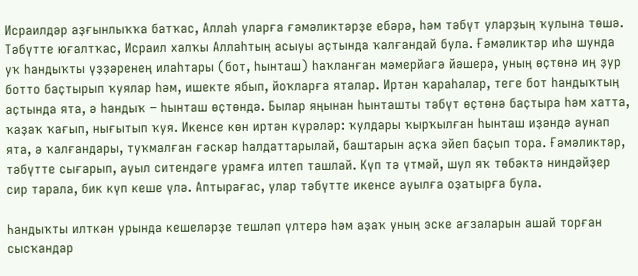Исраилдәр аҙғынлыҡҡа батҡас, Аллаһ уларға ғәмәликтәрҙе ебәрә, һәм тәбүт уларҙың ҡулына төшә. Тәбүтте юғалтҡас, Исраил халҡы Аллаһтың асыуы аҫтында ҡалғандай була. Ғәмәликтәр иһә шунда уҡ һандыҡты үҙҙәренең илаһтары (бот, һынташ) һаҡланған мәмерйәгә йәшерә, уның өҫтөнә иң ҙур ботто баҫтырып ҡуялар һәм, ишекте ябып, йоҡларға яталар. Иртән ҡараһалар, теге бот һандыҡтың аҫтында ята, ә һандыҡ − һынташ өҫтөндә. Былар яңынан һынташты тәбүт өҫтөнә баҫтыра һәм хатта, ҡаҙаҡ ҡағып, нығытып ҡуя. Икенсе көн иртән күрәләр: ҡулдары ҡырҡылған һынташ иҙәндә аунап ята, ә ҡалғандары, туҡмалған ғәскәр һалдаттарылай, баштарын аҫҡа эйеп баҫып тора. Ғәмәликтәр, тәбүтте сығарып, ауыл ситендәге урамға илтеп ташлай. Күп тә үтмәй, шул яҡ төбәктә ниндәйҙер сир тарала, бик күп кеше үлә. Аптырағас, улар тәбүтте икенсе ауылға оҙатырға була.

Һандыҡты илткән урында кешеләрҙе тешләп үлтерә һәм аҙаҡ уның эске ағзаларын ашай торған сысҡандар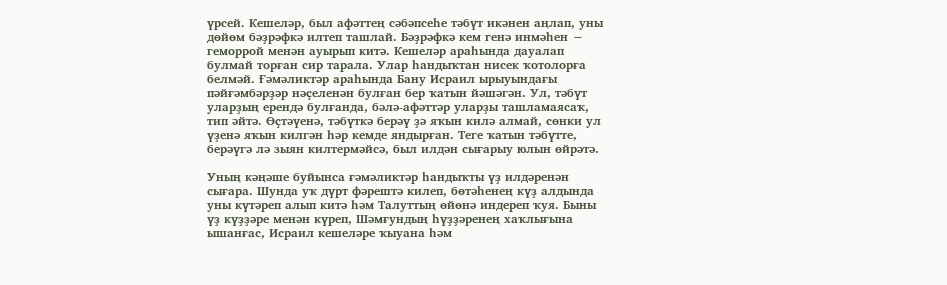үрсей. Кешеләр, был афәттең сәбәпсеһе тәбүт икәнен аңлап, уны дөйөм бәҙрәфкә илтеп ташлай. Бәҙрәфкә кем генә инмәһен − геморрой менән ауырып китә. Кешеләр араһында дауалап булмай торған сир тарала. Улар һандыҡтан нисек ҡотолорға белмәй. Ғәмәликтәр араһында Бану Исраил ырыуындағы пәйғәмбәрҙәр нәҫеленән булған бер ҡатын йәшәгән. Ул, тәбүт уларҙың ерендә булғанда, бәлә-афәттәр уларҙы ташламаясаҡ, тип әйтә. Өҫтәүенә, тәбүткә берәү ҙә яҡын килә алмай, сөнки ул үҙенә яҡын килгән һәр кемде яндырған. Теге ҡатын тәбүтте, берәүгә лә зыян килтермәйсә, был илдән сығарыу юлын өйрәтә.

Уның кәңәше буйынса ғәмәликтәр һандыҡты үҙ илдәренән сығара. Шунда уҡ дүрт фәрештә килеп, бөтәһенең күҙ алдында уны күтәреп алып китә һәм Талуттың өйөнә индереп ҡуя. Быны үҙ күҙҙәре менән күреп, Шәмғундың һүҙҙәренең хаҡлығына ышанғас, Исраил кешеләре ҡыуана һәм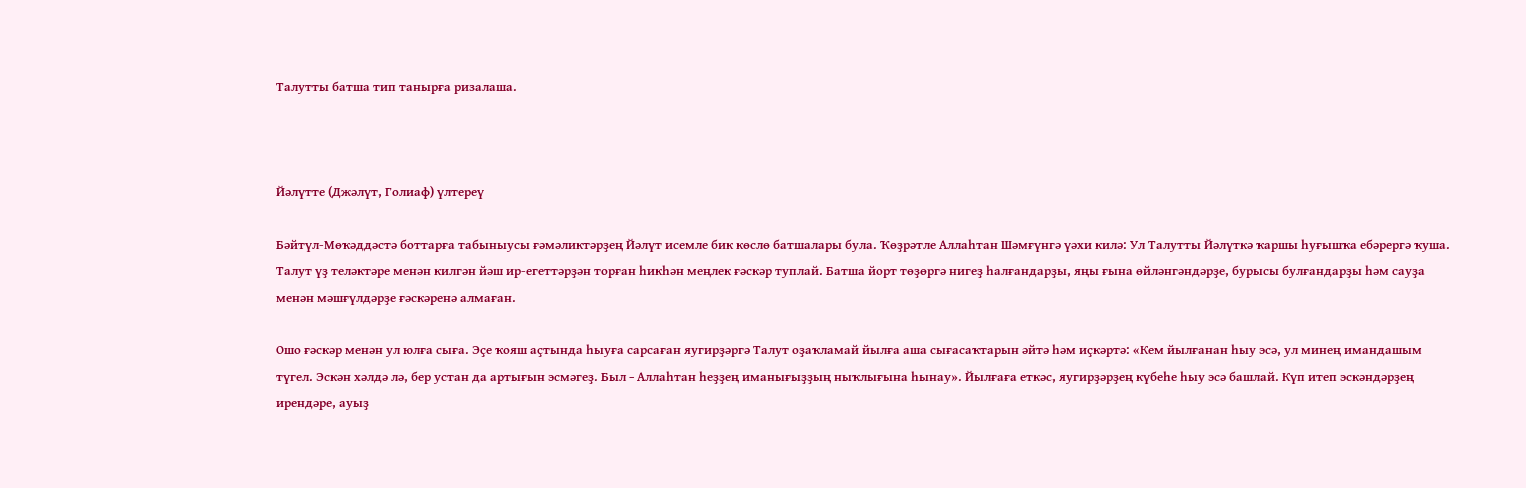Талутты батша тип танырға ризалаша.



Йәлүтте (Джәлүт, Голиаф) үлтереү

Бәйтүл-Мөҡәддәстә боттарға табыныусы ғәмәликтәрҙең Йәлүт исемле бик көслө батшалары була. Ҡөҙрәтле Аллаһтан Шәмғүнгә үәхи килә: Ул Талутты Йәлүткә ҡаршы һуғышҡа ебәрергә ҡуша. Талут үҙ теләктәре менән килгән йәш ир-егеттәрҙән торған һикһән меңлек ғәскәр туплай. Батша йорт төҙөргә нигеҙ һалғандарҙы, яңы ғына өйләнгәндәрҙе, бурысы булғандарҙы һәм сауҙа менән мәшғүлдәрҙе ғәскәренә алмаған.

Ошо ғәскәр менән ул юлға сыға. Эҫе ҡояш аҫтында һыуға сарсаған яугирҙәргә Талут оҙаҡламай йылға аша сығасаҡтарын әйтә һәм иҫкәртә: «Кем йылғанан һыу эсә, ул минең имандашым түгел. Эскән хәлдә лә, бер устан да артығын эсмәгеҙ. Был − Аллаһтан һеҙҙең иманығыҙҙың ныҡлығына һынау». Йылғаға еткәс, яугирҙәрҙең күбеһе һыу эсә башлай. Күп итеп эскәндәрҙең ирендәре, ауыҙ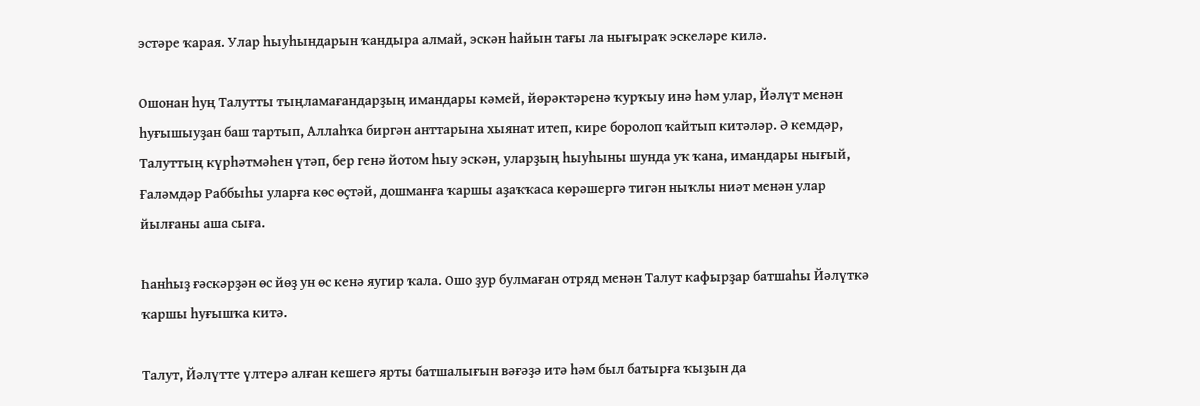эстәре ҡарая. Улар һыуһындарын ҡандыра алмай, эскән һайын тағы ла нығыраҡ эскеләре килә.

Ошонан һуң Талутты тыңламағандарҙың имандары кәмей, йөрәктәренә ҡурҡыу инә һәм улар, Йәлүт менән һуғышыуҙан баш тартып, Аллаһҡа биргән анттарына хыянат итеп, кире боролоп ҡайтып китәләр. Ә кемдәр, Талуттың күрһәтмәһен үтәп, бер генә йотом һыу эскән, уларҙың һыуһыны шунда уҡ ҡана, имандары нығый, Ғаләмдәр Раббыһы уларға көс өҫтәй, дошманға ҡаршы аҙаҡҡаса көрәшергә тигән ныҡлы ниәт менән улар йылғаны аша сыға.

Һанһыҙ ғәскәрҙән өс йөҙ ун өс кенә яугир ҡала. Ошо ҙур булмаған отряд менән Талут кафырҙар батшаһы Йәлүткә ҡаршы һуғышҡа китә.

Талут, Йәлүтте үлтерә алған кешегә ярты батшалығын вәғәҙә итә һәм был батырға ҡыҙын да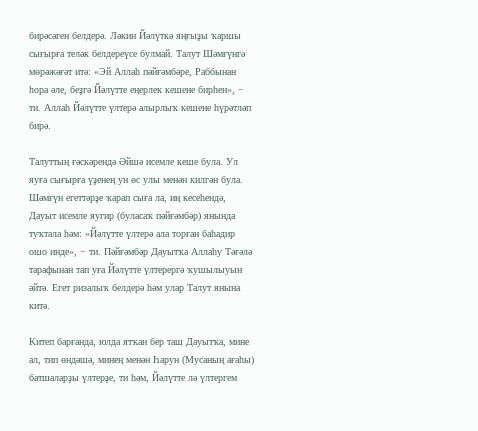бирәсәген белдерә. Ләкин Йәлүткә яңғыҙы ҡаршы сығырға теләк белдереүсе булмай. Талут Шәмғүнгә мөрәжәғәт итә: «Эй Аллаһ пәйғәмбәре, Раббынан һора әле, беҙгә Йәлүтте еңерлек кешене бирһен», − ти. Аллаһ Йәлүтте үлтерә алырлыҡ кешене һүрәтләп бирә.

Талуттың ғәскәрендә Әйшә исемле кеше була. Ул яуға сығырға үҙенең ун өс улы менән килгән була. Шәмғүн егеттәрҙе ҡарап сыға ла, иң кесеһендә, Дауыт исемле яугир (буласаҡ пәйғәмбәр) янында туҡтала һәм: «Йәлүтте үлтерә ала торған баһадир ошо инде», − ти. Пәйғәмбәр Дауытҡа Аллаһу Тәғәлә тарафынан тап уға Йәлүтте үлтерергә ҡушылыуын әйтә. Егет ризалыҡ белдерә һәм улар Талут янына китә.

Китеп барғанда, юлда ятҡан бер таш Дауытҡа, мине ал, тип өндәшә, минең менән Һарун (Мусаның ағаһы) батшаларҙы үлтерҙе, ти һәм, Йәлүтте лә үлтергем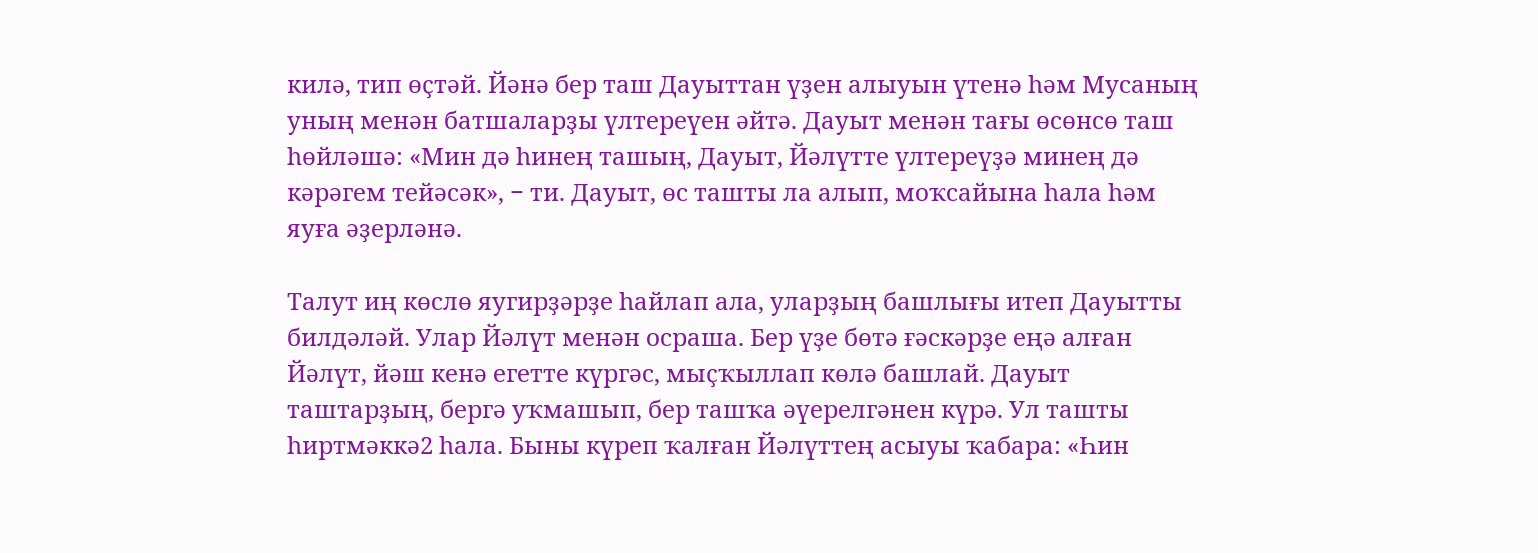килә, тип өҫтәй. Йәнә бер таш Дауыттан үҙен алыуын үтенә һәм Мусаның уның менән батшаларҙы үлтереүен әйтә. Дауыт менән тағы өсөнсө таш һөйләшә: «Мин дә һинең ташың, Дауыт, Йәлүтте үлтереүҙә минең дә кәрәгем тейәсәк», − ти. Дауыт, өс ташты ла алып, моҡсайына һала һәм яуға әҙерләнә.

Талут иң көслө яугирҙәрҙе һайлап ала, уларҙың башлығы итеп Дауытты билдәләй. Улар Йәлүт менән осраша. Бер үҙе бөтә ғәскәрҙе еңә алған Йәлүт, йәш кенә егетте күргәс, мыҫҡыллап көлә башлай. Дауыт таштарҙың, бергә уҡмашып, бер ташҡа әүерелгәнен күрә. Ул ташты һиртмәккә2 һала. Быны күреп ҡалған Йәлүттең асыуы ҡабара: «Һин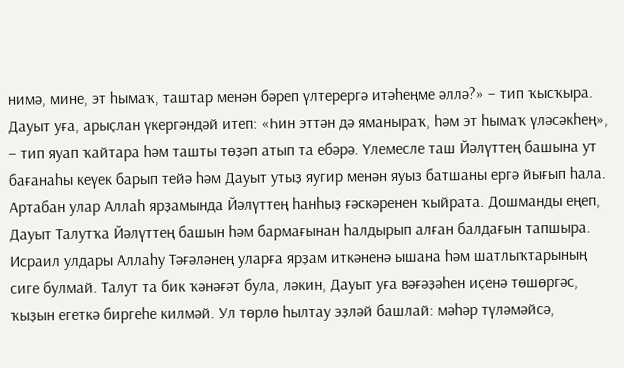нимә, мине, эт һымаҡ, таштар менән бәреп үлтерергә итәһеңме әллә?» − тип ҡысҡыра. Дауыт уға, арыҫлан үкергәндәй итеп: «Һин эттән дә яманыраҡ, һәм эт һымаҡ үләсәкһең», − тип яуап ҡайтара һәм ташты төҙәп атып та ебәрә. Үлемесле таш Йәлүттең башына ут бағанаһы кеүек барып тейә һәм Дауыт утыҙ яугир менән яуыз батшаны ергә йығып һала. Артабан улар Аллаһ ярҙамында Йәлүттең һанһыҙ ғәскәренен ҡыйрата. Дошманды еңеп, Дауыт Талутҡа Йәлүттең башын һәм бармағынан һалдырып алған балдағын тапшыра. Исраил улдары Аллаһу Тәғәләнең уларға ярҙам иткәненә ышана һәм шатлыҡтарының сиге булмай. Талут та бик ҡәнәғәт була, ләкин, Дауыт уға вәғәҙәһен иҫенә төшөргәс, ҡыҙын егеткә биргеһе килмәй. Ул төрлө һылтау эҙләй башлай: мәһәр түләмәйсә,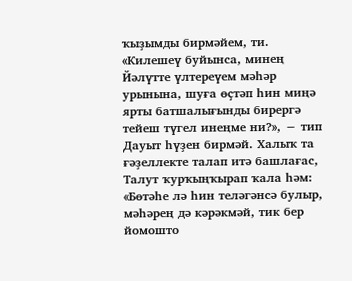ҡыҙымды бирмәйем, ти. «Килешеү буйынса, минең Йәлүтте үлтереүем мәһәр урынына, шуға өҫтәп һин миңә ярты батшалығынды бирергә тейеш түгел инеңме ни?», − тип Дауыт һүҙен бирмәй. Халыҡ та ғәҙеллекте талап итә башлағас, Талут ҡурҡыңҡырап ҡала һәм: «Бөтәһе лә һин теләгәнсә булыр, мәһәрең дә кәрәкмәй, тик бер йомошто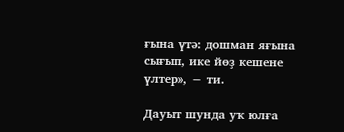ғына үтә: дошман яғына сығып, ике йөҙ кешене үлтер», − ти.

Дауыт шунда уҡ юлға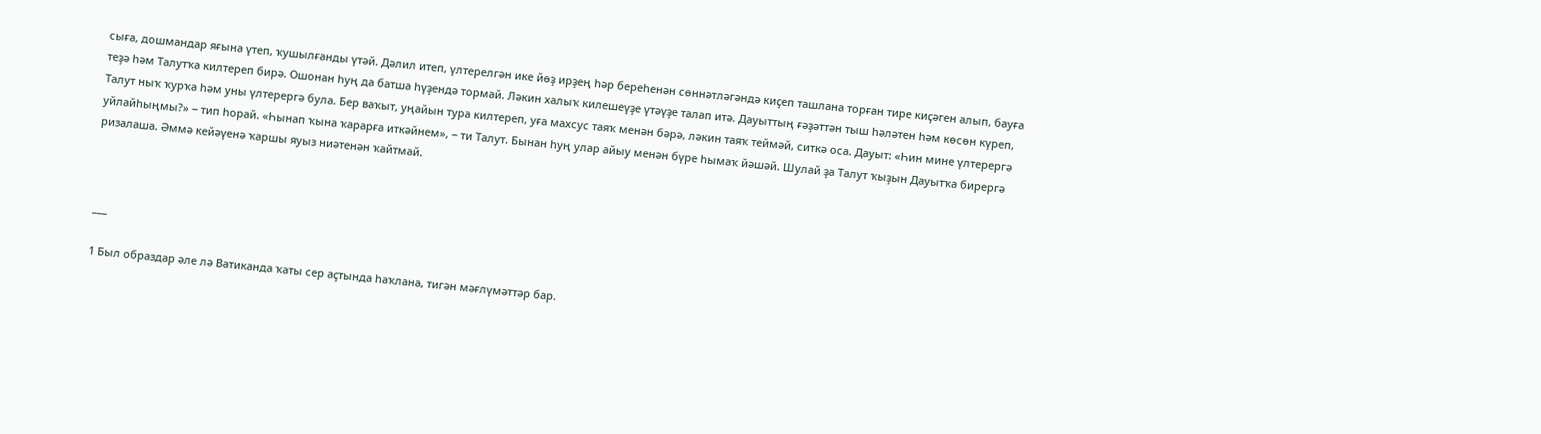сыға, дошмандар яғына үтеп, ҡушылғанды үтәй. Дәлил итеп, үлтерелгән ике йөҙ ирҙең һәр береһенән сөннәтләгәндә киҫеп ташлана торған тире киҫәген алып, бауға теҙә һәм Талутҡа килтереп бирә. Ошонан һуң да батша һүҙендә тормай. Ләкин халыҡ килешеүҙе үтәүҙе талап итә. Дауыттың ғәҙәттән тыш һәләтен һәм көсөн күреп, Талут ныҡ ҡурҡа һәм уны үлтерергә була. Бер ваҡыт, уңайын тура килтереп, уға махсус таяҡ менән бәрә, ләкин таяҡ теймәй, ситкә оса. Дауыт: «Һин мине үлтерергә уйлайһыңмы?» − тип һорай. «Һынап ҡына ҡарарға иткәйнем», − ти Талут. Бынан һуң улар айыу менән бүре һымаҡ йәшәй. Шулай ҙа Талут ҡыҙын Дауытҡа бирергә ризалаша. Әммә кейәүенә ҡаршы яуыз ниәтенән ҡайтмай.



___

1 Был образдар әле лә Ватиканда ҡаты сер аҫтында һаҡлана, тигән мәғлүмәттәр бар.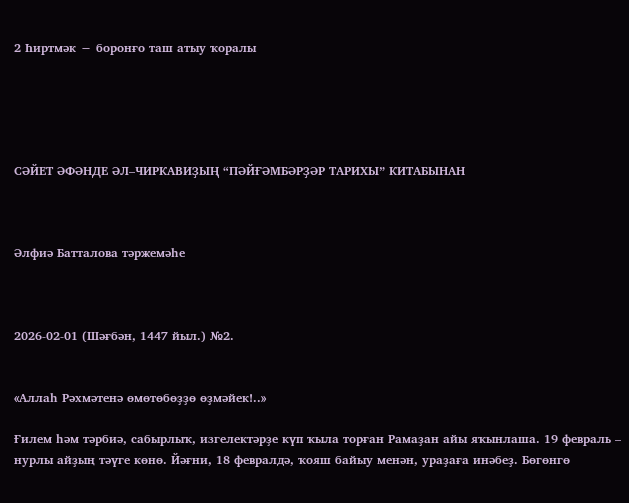2 Һиртмәк − боронғо таш атыу ҡоралы





СӘЙЕТ ӘФӘНДЕ ӘЛ–ЧИРКАВИҘЫҢ “ПӘЙҒӘМБӘРҘӘР ТАРИХЫ” КИТАБЫНАН



Әлфиә Батталова тәржемәһе



2026-02-01 (Шәғбән, 1447 йыл.) №2.


«Аллаһ Рәхмәтенә өмөтөбөҙҙө өҙмәйек!..»

Ғилем һәм тәрбиә, сабырлыҡ, изгелектәрҙе күп ҡыла торған Рамаҙан айы яҡынлаша. 19 февраль – нурлы айҙың тәүге көнө. Йәғни, 18 февралдә, ҡояш байыу менән, ураҙаға инәбеҙ. Бөгөнгө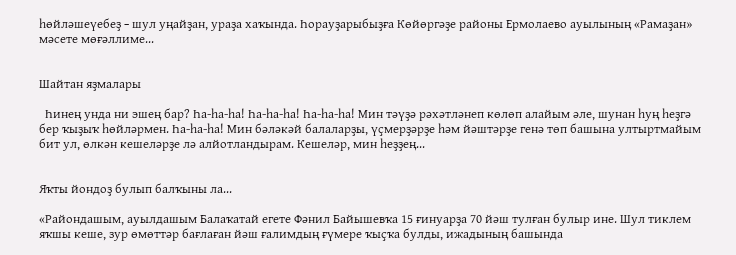һөйләшеүебеҙ − шул уңайҙан, ураҙа хаҡында. Һорауҙарыбыҙға Көйөргәҙе районы Ермолаево ауылының «Рамаҙан» мәсете мөғәллиме...


Шайтан яҙмалары

  Һинең унда ни эшең бар? Һа-һа-һа! Һа-һа-һа! Һа-һа-һа! Мин тәүҙә рәхәтләнеп көлөп алайым әле, шунан һуң һеҙгә бер ҡыҙыҡ һөйләрмен. Һа-һа-һа! Мин бәләкәй балаларҙы, үҫмерҙәрҙе һәм йәштәрҙе генә төп башына ултыртмайым бит ул, өлкән кешеләрҙе лә алйотландырам. Кешеләр, мин һеҙҙең...


Яҡты йондоҙ булып балҡыны ла...

«Райондашым, ауылдашым Балаҡатай егете Фәнил Байышевҡа 15 ғинуарҙа 70 йәш тулған булыр ине. Шул тиклем яҡшы кеше, зур өмөттәр бағлаған йәш ғалимдың ғүмере ҡыҫҡа булды, ижадының башында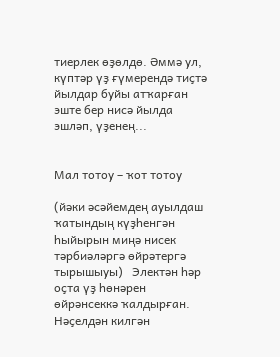тиерлек өҙөлдө. Әммә ул, күптәр үҙ ғүмерендә тиҫтә йылдар буйы атҡарған эште бер нисә йылда эшләп, үҙенең...


Мал тотоу – ҡот тотоу

(йәки әсәйемдең ауылдаш ҡатындың күҙһенгән һыйырын миңә нисек тәрбиәләргә өйрәтергә тырышыуы)   Электән һәр оҫта үҙ һөнәрен өйрәнсеккә ҡалдырған. Нәҫелдән килгән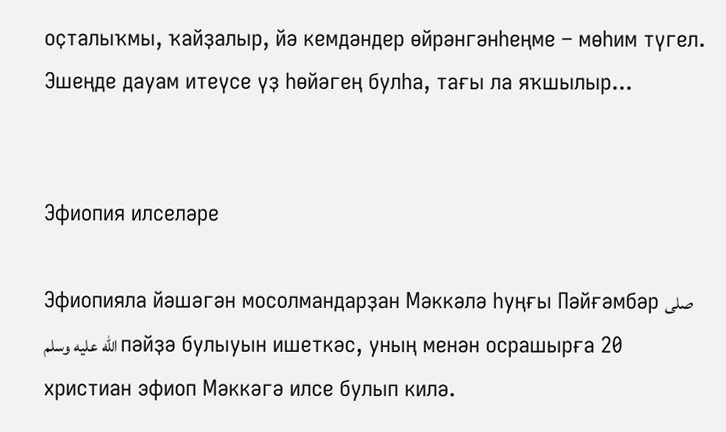оҫталыҡмы, ҡайҙалыр, йә кемдәндер өйрәнгәнһеңме – мөһим түгел. Эшеңде дауам итеүсе үҙ һөйәгең булһа, тағы ла яҡшылыр...


Эфиопия илселәре

Эфиопияла йәшәгән мосолмандарҙан Мәккәлә һуңғы Пәйғәмбәр صلى الله عليه وسلم пәйҙә булыуын ишеткәс, уның менән осрашырға 20 христиан эфиоп Мәккәгә илсе булып килә.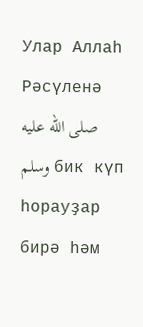Улар Аллаһ Рәсүленә صلى الله عليه وسلم бик күп һорауҙар бирә һәм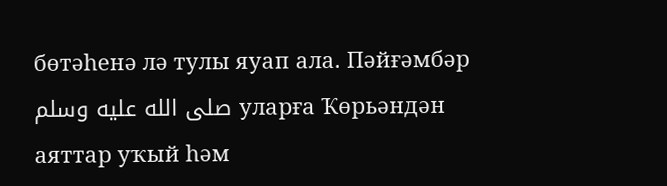бөтәһенә лә тулы яуап ала. Пәйғәмбәр صلى الله عليه وسلم уларға Ҡөрьәндән аяттар уҡый һәм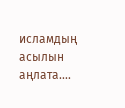исламдың асылын аңлата....